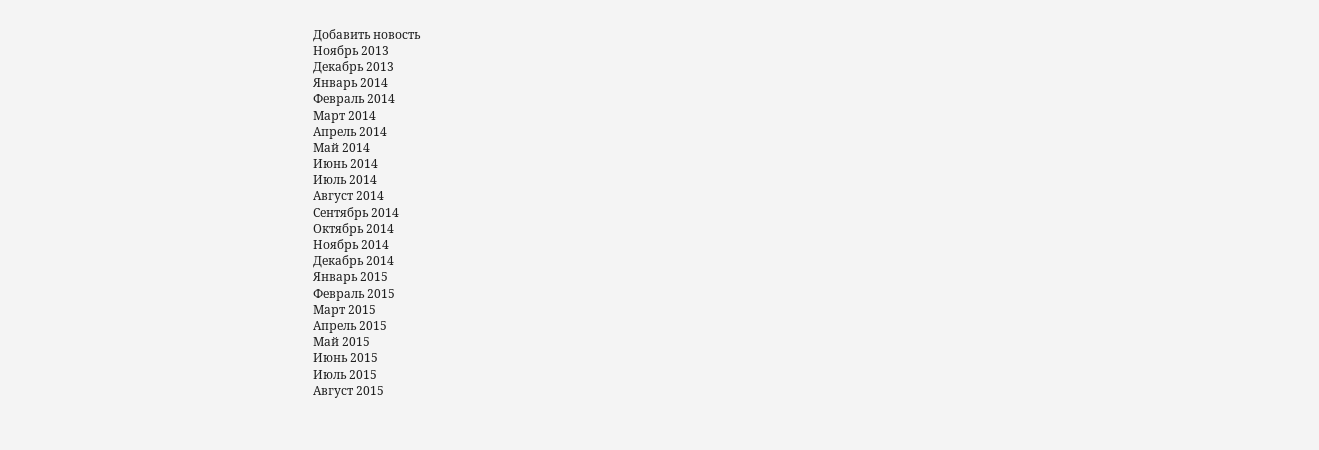Добавить новость
Ноябрь 2013
Декабрь 2013
Январь 2014
Февраль 2014
Март 2014
Апрель 2014
Май 2014
Июнь 2014
Июль 2014
Август 2014
Сентябрь 2014
Октябрь 2014
Ноябрь 2014
Декабрь 2014
Январь 2015
Февраль 2015
Март 2015
Апрель 2015
Май 2015
Июнь 2015
Июль 2015
Август 2015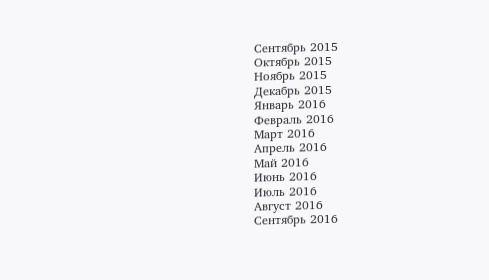Сентябрь 2015
Октябрь 2015
Ноябрь 2015
Декабрь 2015
Январь 2016
Февраль 2016
Март 2016
Апрель 2016
Май 2016
Июнь 2016
Июль 2016
Август 2016
Сентябрь 2016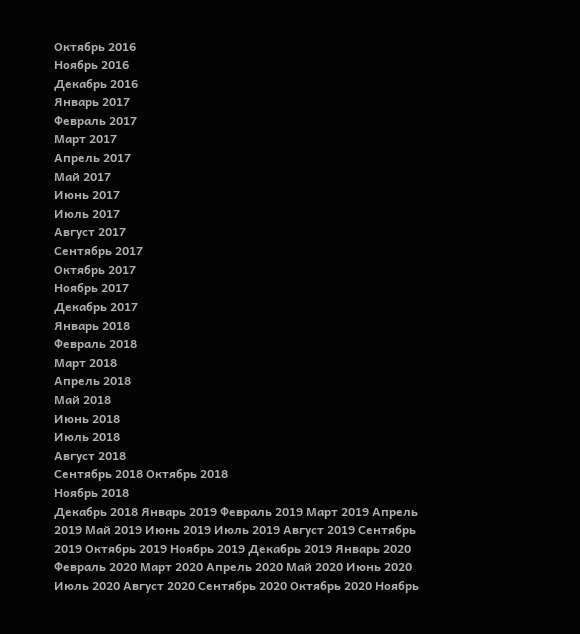Октябрь 2016
Ноябрь 2016
Декабрь 2016
Январь 2017
Февраль 2017
Март 2017
Апрель 2017
Май 2017
Июнь 2017
Июль 2017
Август 2017
Сентябрь 2017
Октябрь 2017
Ноябрь 2017
Декабрь 2017
Январь 2018
Февраль 2018
Март 2018
Апрель 2018
Май 2018
Июнь 2018
Июль 2018
Август 2018
Сентябрь 2018 Октябрь 2018
Ноябрь 2018
Декабрь 2018 Январь 2019 Февраль 2019 Март 2019 Апрель 2019 Май 2019 Июнь 2019 Июль 2019 Август 2019 Сентябрь 2019 Октябрь 2019 Ноябрь 2019 Декабрь 2019 Январь 2020 Февраль 2020 Март 2020 Апрель 2020 Май 2020 Июнь 2020 Июль 2020 Август 2020 Сентябрь 2020 Октябрь 2020 Ноябрь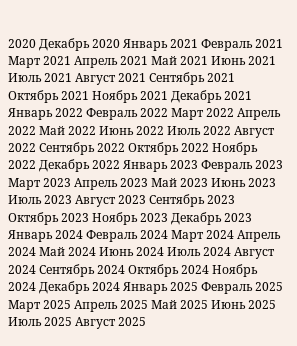2020 Декабрь 2020 Январь 2021 Февраль 2021 Март 2021 Апрель 2021 Май 2021 Июнь 2021 Июль 2021 Август 2021 Сентябрь 2021 Октябрь 2021 Ноябрь 2021 Декабрь 2021 Январь 2022 Февраль 2022 Март 2022 Апрель 2022 Май 2022 Июнь 2022 Июль 2022 Август 2022 Сентябрь 2022 Октябрь 2022 Ноябрь 2022 Декабрь 2022 Январь 2023 Февраль 2023 Март 2023 Апрель 2023 Май 2023 Июнь 2023 Июль 2023 Август 2023 Сентябрь 2023 Октябрь 2023 Ноябрь 2023 Декабрь 2023 Январь 2024 Февраль 2024 Март 2024 Апрель 2024 Май 2024 Июнь 2024 Июль 2024 Август 2024 Сентябрь 2024 Октябрь 2024 Ноябрь 2024 Декабрь 2024 Январь 2025 Февраль 2025 Март 2025 Апрель 2025 Май 2025 Июнь 2025 Июль 2025 Август 2025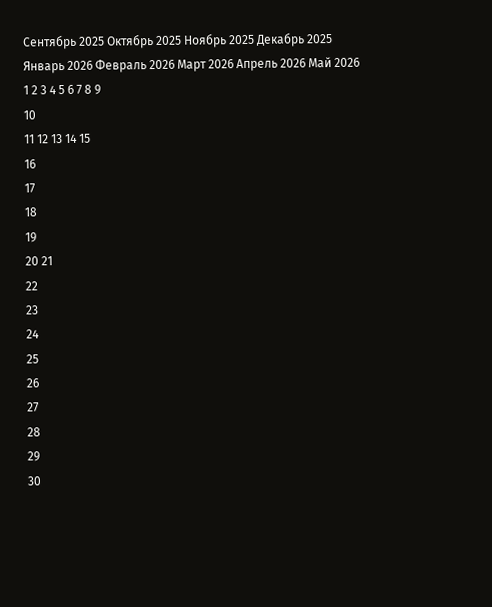Сентябрь 2025 Октябрь 2025 Ноябрь 2025 Декабрь 2025 Январь 2026 Февраль 2026 Март 2026 Апрель 2026 Май 2026
1 2 3 4 5 6 7 8 9
10
11 12 13 14 15
16
17
18
19
20 21
22
23
24
25
26
27
28
29
30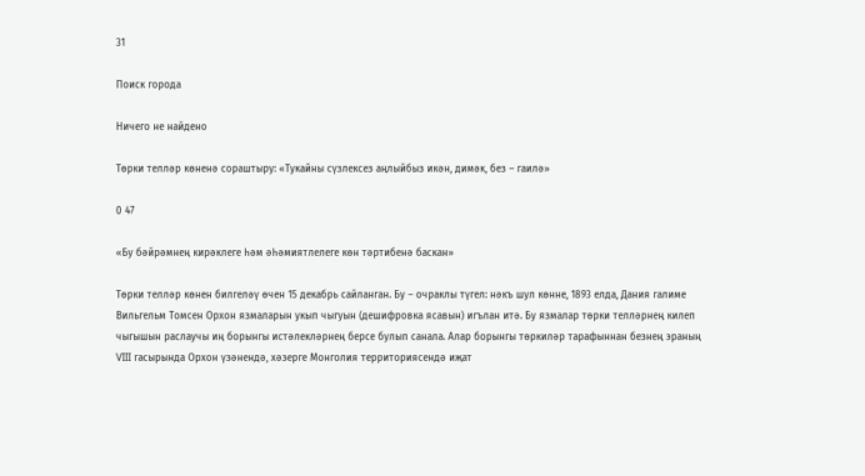31

Поиск города

Ничего не найдено

Төрки телләр көненә сораштыру: «Тукайны сүзлексез аңлыйбыз икән, димәк, без – гаилә»

0 47

«Бу бәйрәмнең кирәклеге һәм әһәмиятлелеге көн тәртибенә баскан»

Төрки телләр көнен билгеләү өчен 15 декабрь сайланган. Бу – очраклы түгел: нәкъ шул көнне, 1893 елда, Дания галиме Вильгельм Томсен Орхон язмаларын укып чыгуын (дешифровка ясавын) игълан итә. Бу язмалар төрки телләрнең килеп чыгышын раслаучы иң борынгы истәлекләрнең берсе булып санала. Алар борынгы төркиләр тарафыннан безнең эраның VIII гасырында Орхон үзәнендә, хәзерге Монголия территориясендә иҗат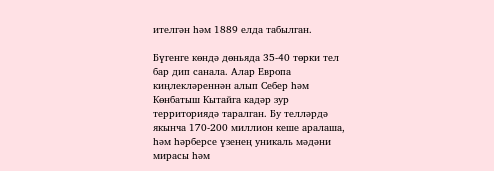ителгән һәм 1889 елда табылган.

Бүгенге көндә дөньяда 35-40 төрки тел бар дип санала. Алар Европа киңлекләреннән алып Себер һәм Көнбатыш Кытайга кадәр зур территориядә таралган. Бу телләрдә якынча 170-200 миллион кеше аралаша, һәм һәрберсе үзенең уникаль мәдәни мирасы һәм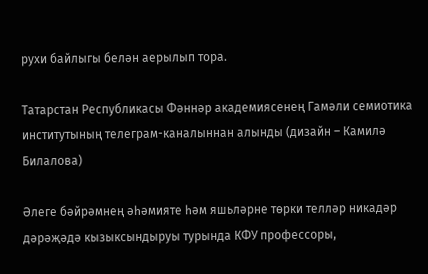рухи байлыгы белән аерылып тора.

Татарстан Республикасы Фәннәр академиясенең Гамәли семиотика институтының телеграм-каналыннан алынды (дизайн – Камилә Билалова)

Әлеге бәйрәмнең әһәмияте һәм яшьләрне төрки телләр никадәр дәрәҗәдә кызыксындыруы турында КФУ профессоры,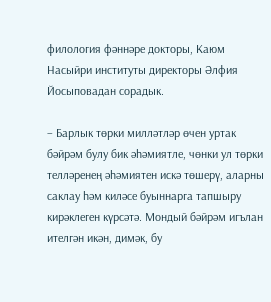филология фәннәре докторы, Каюм Насыйри институты директоры Әлфия Йосыповадан сорадык.

– Барлык төрки милләтләр өчен уртак бәйрәм булу бик әһәмиятле, чөнки ул төрки телләренең әһәмиятен искә төшерү, аларны саклау һәм киләсе буыннарга тапшыру кирәклеген күрсәтә. Мондый бәйрәм игълан ителгән икән, димәк, бу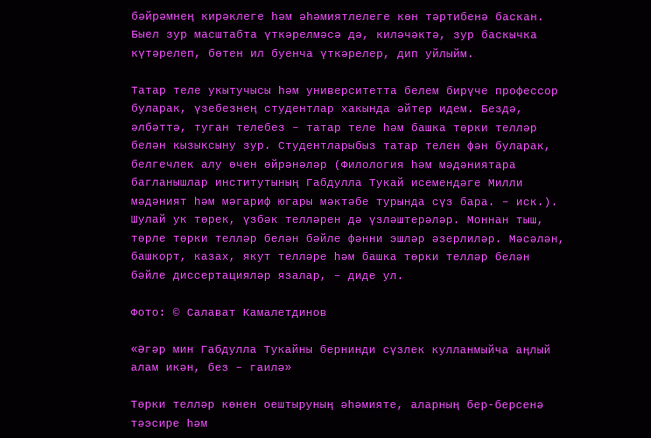бәйрәмнең кирәклеге һәм әһәмиятлелеге көн тәртибенә баскан. Быел зур масштабта үткәрелмәсә дә, киләчәктә, зур баскычка күтәрелеп, бөтен ил буенча үткәрелер, дип уйлыйм.

Татар теле укытучысы һәм университетта белем бирүче профессор буларак, үзебезнең студентлар хакында әйтер идем. Бездә, әлбәттә, туган телебез – татар теле һәм башка төрки телләр белән кызыксыну зур. Студентларыбыз татар телен фән буларак, белгечлек алу өчен өйрәнәләр (Филология һәм мәдәниятара багланышлар институтының Габдулла Тукай исемендәге Милли мәдәният һәм мәгариф югары мәктәбе турында сүз бара. – иск.). Шулай ук төрек, үзбәк телләрен дә үзләштерәләр. Моннан тыш, төрле төрки телләр белән бәйле фәнни эшләр әзерлиләр. Мәсәлән, башкорт, казах, якут телләре һәм башка төрки телләр белән бәйле диссертацияләр язалар, – диде ул.

Фото: © Салават Камалетдинов

«Әгәр мин Габдулла Тукайны бернинди сүзлек кулланмыйча аңлый алам икән, без – гаилә»

Төрки телләр көнен оештыруның әһәмияте, аларның бер-берсенә тәэсире һәм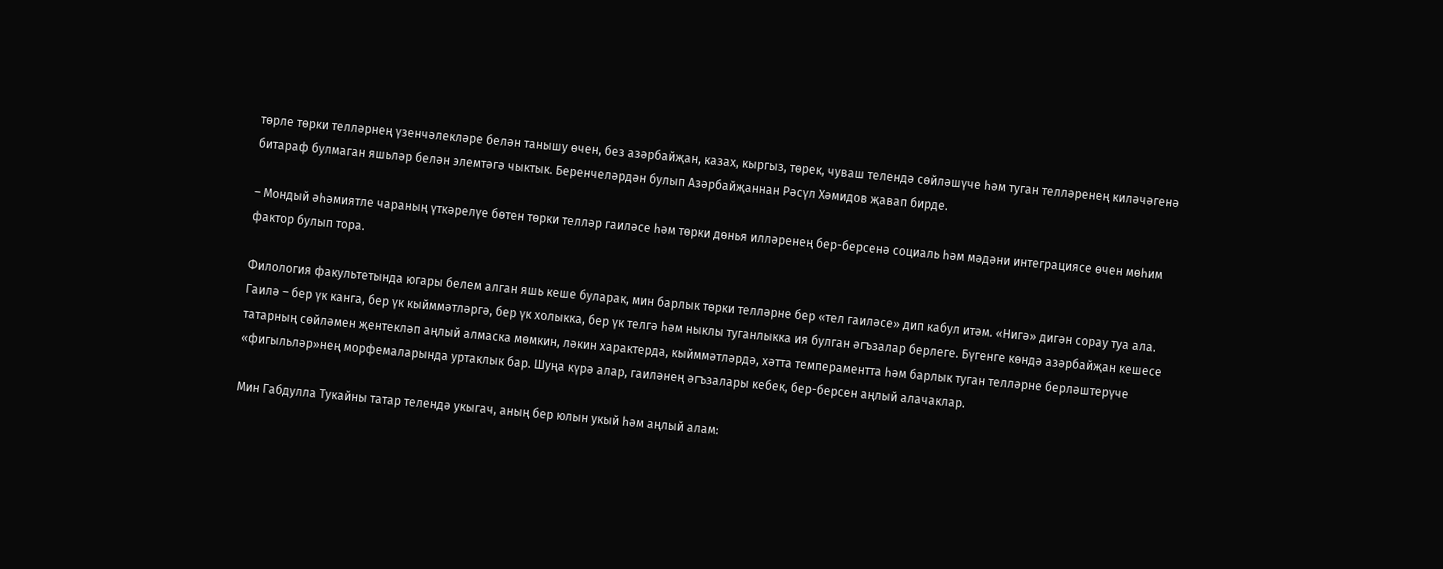төрле төрки телләрнең үзенчәлекләре белән танышу өчен, без азәрбайҗан, казах, кыргыз, төрек, чуваш телендә сөйләшүче һәм туган телләренең киләчәгенә битараф булмаган яшьләр белән элемтәгә чыктык. Беренчеләрдән булып Азәрбайҗаннан Рәсүл Хәмидов җавап бирде.

– Мондый әһәмиятле чараның үткәрелүе бөтен төрки телләр гаиләсе һәм төрки дөнья илләренең бер-берсенә социаль һәм мәдәни интеграциясе өчен мөһим фактор булып тора.

Филология факультетында югары белем алган яшь кеше буларак, мин барлык төрки телләрне бер «тел гаиләсе» дип кабул итәм. «Нигә» дигән сорау туа ала. Гаилә – бер үк канга, бер үк кыйммәтләргә, бер үк холыкка, бер үк телгә һәм ныклы туганлыкка ия булган әгъзалар берлеге. Бүгенге көндә азәрбайҗан кешесе татарның сөйләмен җентекләп аңлый алмаска мөмкин, ләкин характерда, кыйммәтләрдә, хәтта темпераментта һәм барлык туган телләрне берләштерүче «фигыльләр»нең морфемаларында уртаклык бар. Шуңа күрә алар, гаиләнең әгъзалары кебек, бер-берсен аңлый алачаклар.

Мин Габдулла Тукайны татар телендә укыгач, аның бер юлын укый һәм аңлый алам: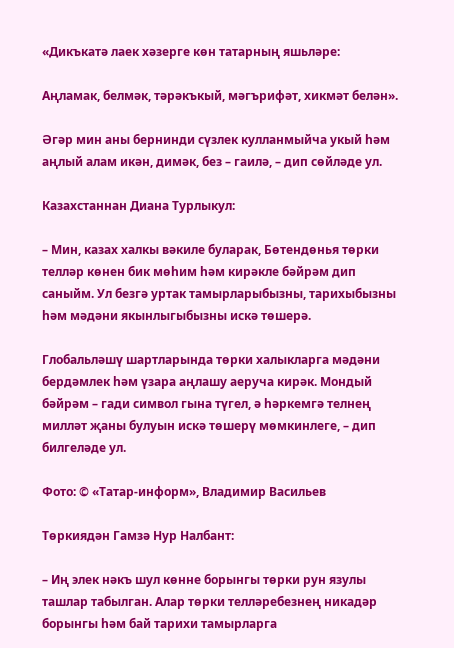«Дикъкатә лаек хәзерге көн татарның яшьләре:

Аңламак, белмәк, тәрәкъкый, мәгърифәт, хикмәт белән».

Әгәр мин аны бернинди сүзлек кулланмыйча укый һәм аңлый алам икән, димәк, без – гаилә, – дип сөйләде ул.

Казахстаннан Диана Турлыкул:

– Мин, казах халкы вәкиле буларак, Бөтендөнья төрки телләр көнен бик мөһим һәм кирәкле бәйрәм дип саныйм. Ул безгә уртак тамырларыбызны, тарихыбызны һәм мәдәни якынлыгыбызны искә төшерә.

Глобальләшү шартларында төрки халыкларга мәдәни бердәмлек һәм үзара аңлашу аеруча кирәк. Мондый бәйрәм – гади символ гына түгел, ә һәркемгә телнең милләт җаны булуын искә төшерү мөмкинлеге, – дип билгеләде ул.

Фото: © «Татар-информ», Владимир Васильев

Төркиядән Гамзә Нур Налбант:

– Иң элек нәкъ шул көнне борынгы төрки рун язулы ташлар табылган. Алар төрки телләребезнең никадәр борынгы һәм бай тарихи тамырларга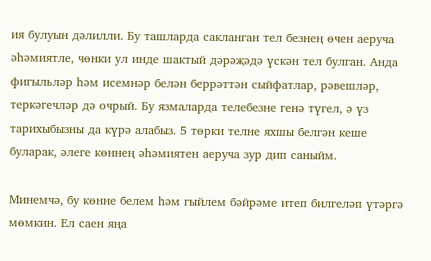ия булуын дәлилли. Бу ташларда сакланган тел безнең өчен аеруча әһәмиятле, чөнки ул инде шактый дәрәҗәдә үскән тел булган. Анда фигыльләр һәм исемнәр белән беррәттән сыйфатлар, рәвешләр, теркәгечләр дә очрый. Бу язмаларда телебезне генә түгел, ә үз тарихыбызны да күрә алабыз. 5 төрки телне яхшы белгән кеше буларак, әлеге көннең әһәмиятен аеруча зур дип саныйм.

Минемчә, бу көнне белем һәм гыйлем бәйрәме итеп билгеләп үтәргә мөмкин. Ел саен яңа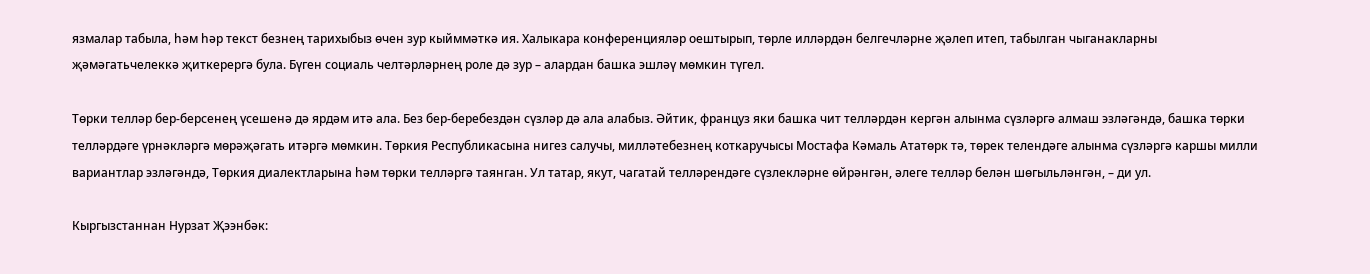язмалар табыла, һәм һәр текст безнең тарихыбыз өчен зур кыйммәткә ия. Халыкара конференцияләр оештырып, төрле илләрдән белгечләрне җәлеп итеп, табылган чыганакларны җәмәгатьчелеккә җиткерергә була. Бүген социаль челтәрләрнең роле дә зур – алардан башка эшләү мөмкин түгел.

Төрки телләр бер-берсенең үсешенә дә ярдәм итә ала. Без бер-беребездән сүзләр дә ала алабыз. Әйтик, француз яки башка чит телләрдән кергән алынма сүзләргә алмаш эзләгәндә, башка төрки телләрдәге үрнәкләргә мөрәҗәгать итәргә мөмкин. Төркия Республикасына нигез салучы, милләтебезнең коткаручысы Мостафа Кәмаль Ататөрк тә, төрек телендәге алынма сүзләргә каршы милли вариантлар эзләгәндә, Төркия диалектларына һәм төрки телләргә таянган. Ул татар, якут, чагатай телләрендәге сүзлекләрне өйрәнгән, әлеге телләр белән шөгыльләнгән, – ди ул.

Кыргызстаннан Нурзат Җээнбәк: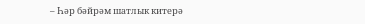– Һәр бәйрәм шатлык китерә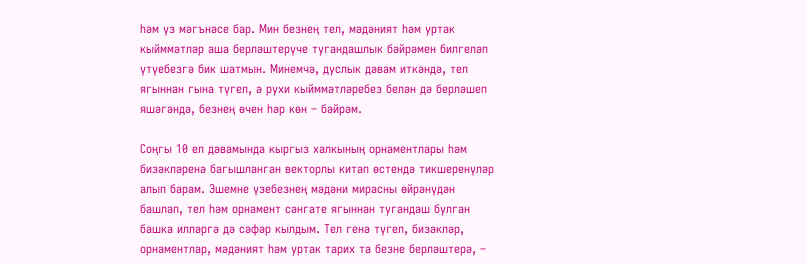һәм үз мәгънәсе бар. Мин безнең тел, мәдәният һәм уртак кыйммәтләр аша берләштерүче тугандашлык бәйрәмен билгеләп үтүебезгә бик шатмын. Минемчә, дуслык дәвам иткәндә, тел ягыннан гына түгел, ә рухи кыйммәтләребез белән дә берләшеп яшәгәндә, безнең өчен һәр көн – бәйрәм.

Соңгы 10 ел дәвамында кыргыз халкының орнаментлары һәм бизәкләренә багышланган векторлы китап өстендә тикшеренүләр алып барам. Эшемне үзебезнең мәдәни мирасны өйрәнүдән башлап, тел һәм орнамент сәнгате ягыннан тугандаш булган башка илләргә дә сәфәр кылдым. Тел генә түгел, бизәкләр, орнаментлар, мәдәният һәм уртак тарих та безне берләштерә, –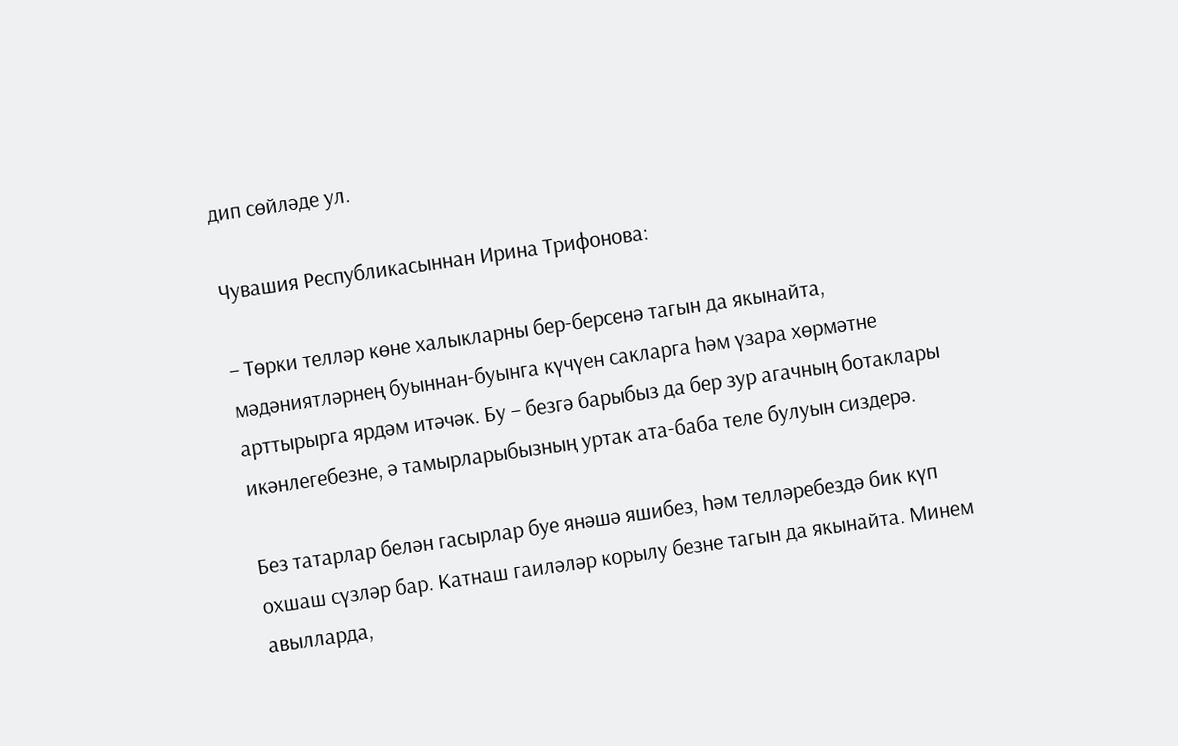дип сөйләде ул.

Чувашия Республикасыннан Ирина Трифонова:

– Төрки телләр көне халыкларны бер-берсенә тагын да якынайта, мәдәниятләрнең буыннан-буынга күчүен сакларга һәм үзара хөрмәтне арттырырга ярдәм итәчәк. Бу – безгә барыбыз да бер зур агачның ботаклары икәнлегебезне, ә тамырларыбызның уртак ата-баба теле булуын сиздерә.

Без татарлар белән гасырлар буе янәшә яшибез, һәм телләребездә бик күп охшаш сүзләр бар. Катнаш гаиләләр корылу безне тагын да якынайта. Минем авылларда,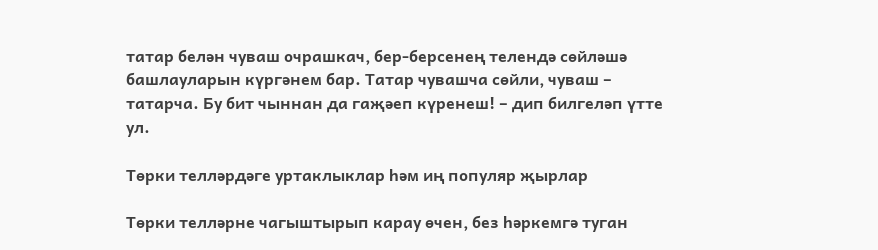татар белән чуваш очрашкач, бер-берсенең телендә сөйләшә башлауларын күргәнем бар. Татар чувашча сөйли, чуваш – татарча. Бу бит чыннан да гаҗәеп күренеш! – дип билгеләп үтте ул.

Төрки телләрдәге уртаклыклар һәм иң популяр җырлар

Төрки телләрне чагыштырып карау өчен, без һәркемгә туган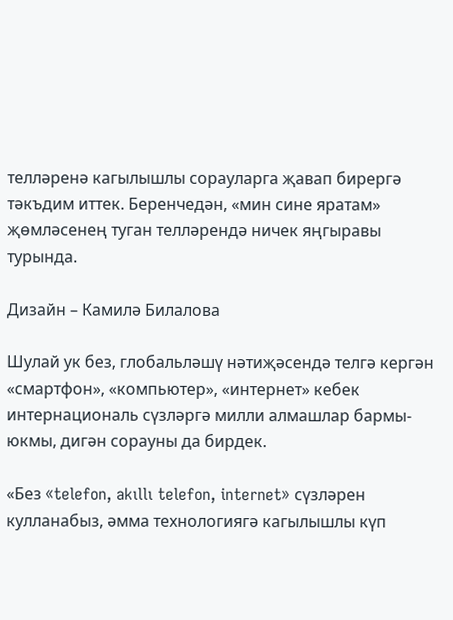телләренә кагылышлы сорауларга җавап бирергә тәкъдим иттек. Беренчедән, «мин сине яратам» җөмләсенең туган телләрендә ничек яңгыравы турында.

Дизайн – Камилә Билалова

Шулай ук без, глобальләшү нәтиҗәсендә телгә кергән «смартфон», «компьютер», «интернет» кебек интернациональ сүзләргә милли алмашлар бармы-юкмы, дигән сорауны да бирдек.

«Без «telefon, akıllı telefon, internet» сүзләрен кулланабыз, әмма технологиягә кагылышлы күп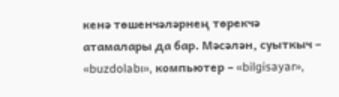кенә төшенчәләрнең төрекчә атамалары да бар. Мәсәлән, суыткыч – «buzdolabı», компьютер – «bilgisayar»,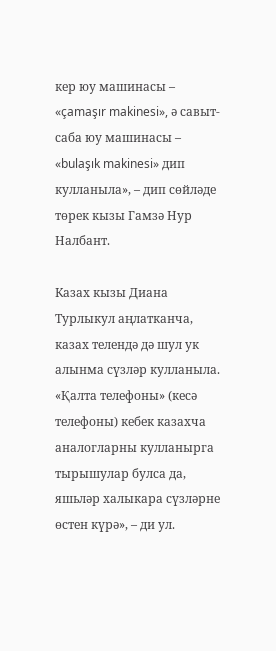кер юу машинасы – «çamaşır makinesi», ә савыт-саба юу машинасы – «bulaşık makinesi» дип кулланыла», – дип сөйләде төрек кызы Гамзә Нур Налбант.

Казах кызы Диана Турлыкул аңлатканча, казах телендә дә шул ук алынма сүзләр кулланыла. «Қалта телефоны» (кесә телефоны) кебек казахча аналогларны кулланырга тырышулар булса да, яшьләр халыкара сүзләрне өстен күрә», – ди ул.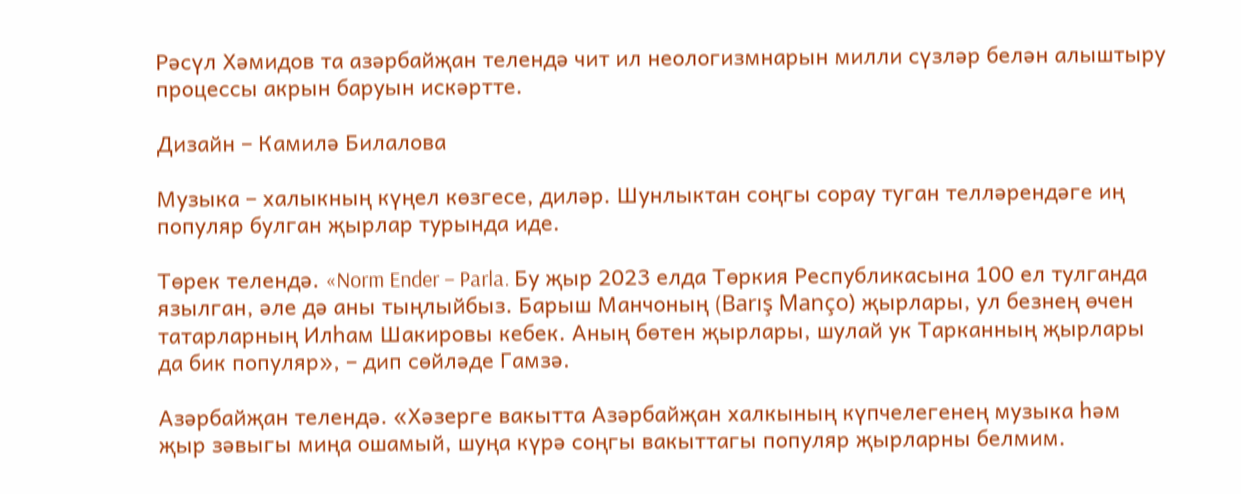Рәсүл Хәмидов та азәрбайҗан телендә чит ил неологизмнарын милли сүзләр белән алыштыру процессы акрын баруын искәртте.

Дизайн – Камилә Билалова

Музыка – халыкның күңел көзгесе, диләр. Шунлыктан соңгы сорау туган телләрендәге иң популяр булган җырлар турында иде.

Төрек телендә. «Norm Ender – Parla. Бу җыр 2023 елда Төркия Республикасына 100 ел тулганда язылган, әле дә аны тыңлыйбыз. Барыш Манчоның (Barış Manço) җырлары, ул безнең өчен татарларның Илһам Шакировы кебек. Аның бөтен җырлары, шулай ук Тарканның җырлары да бик популяр», – дип сөйләде Гамзә.

Азәрбайҗан телендә. «Хәзерге вакытта Азәрбайҗан халкының күпчелегенең музыка һәм җыр зәвыгы миңа ошамый, шуңа күрә соңгы вакыттагы популяр җырларны белмим.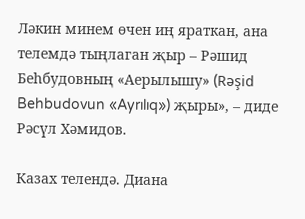Ләкин минем өчен иң яраткан, ана телемдә тыңлаган җыр – Рәшид Беһбудовның «Аерылышу» (Rəşid Behbudovun «Ayrılıq») җыры», – диде Рәсүл Хәмидов.

Казах телендә. Диана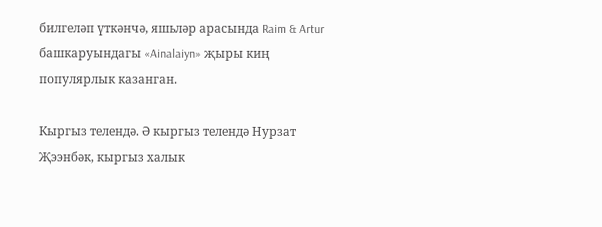билгеләп үткәнчә, яшьләр арасында Raim & Artur башкаруындагы «Ainalaiyn» җыры киң популярлык казанган.

Кыргыз телендә. Ә кыргыз телендә Нурзат Җээнбәк, кыргыз халык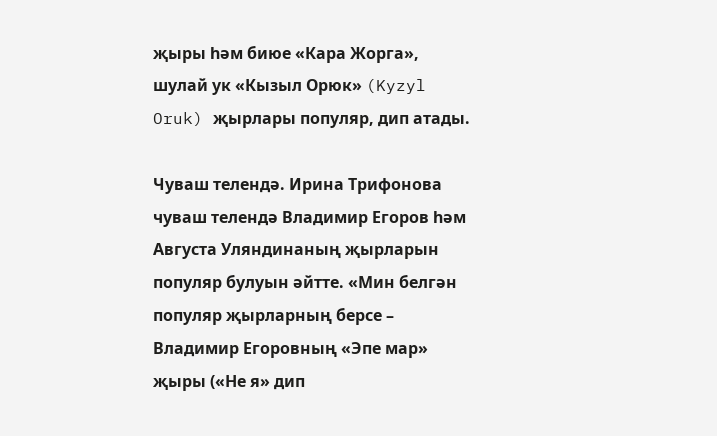җыры һәм биюе «Кара Жорга», шулай ук «Кызыл Орюк» (Kyzyl Oruk) җырлары популяр, дип атады.

Чуваш телендә. Ирина Трифонова чуваш телендә Владимир Егоров һәм Августа Уляндинаның җырларын популяр булуын әйтте. «Мин белгән популяр җырларның берсе – Владимир Егоровның «Эпе мар» җыры («Не я» дип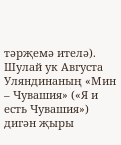тәрҗемә ителә). Шулай ук Августа Уляндинаның «Мин – Чувашия» («Я и есть Чувашия») дигән җыры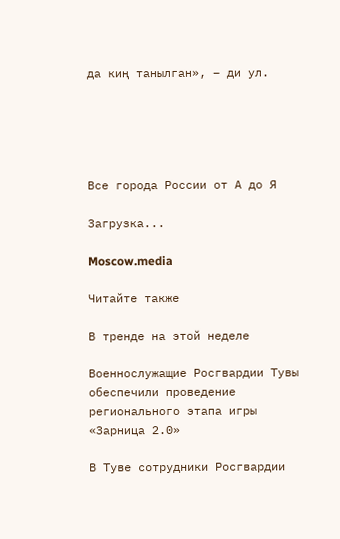да киң танылган», – ди ул.





Все города России от А до Я

Загрузка...

Moscow.media

Читайте также

В тренде на этой неделе

Военнослужащие Росгвардии Тувы обеспечили проведение регионального этапа игры «Зарница 2.0»

В Туве сотрудники Росгвардии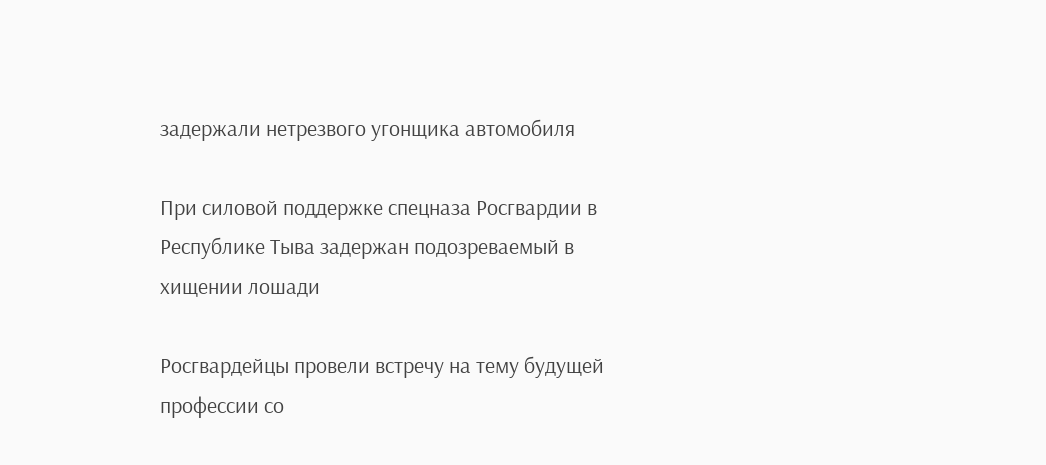задержали нетрезвого угонщика автомобиля

При силовой поддержке спецназа Росгвардии в Республике Тыва задержан подозреваемый в хищении лошади

Росгвардейцы провели встречу на тему будущей профессии со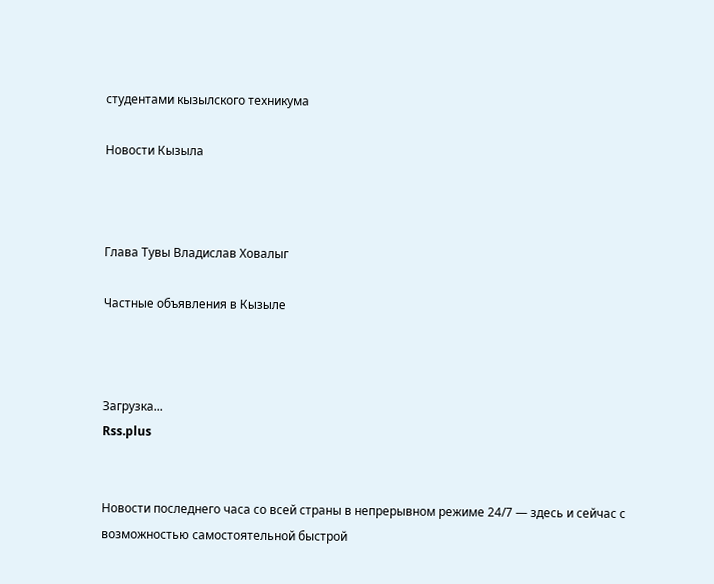студентами кызылского техникума

Новости Кызыла



Глава Тувы Владислав Ховалыг

Частные объявления в Кызыле



Загрузка...
Rss.plus


Новости последнего часа со всей страны в непрерывном режиме 24/7 — здесь и сейчас с возможностью самостоятельной быстрой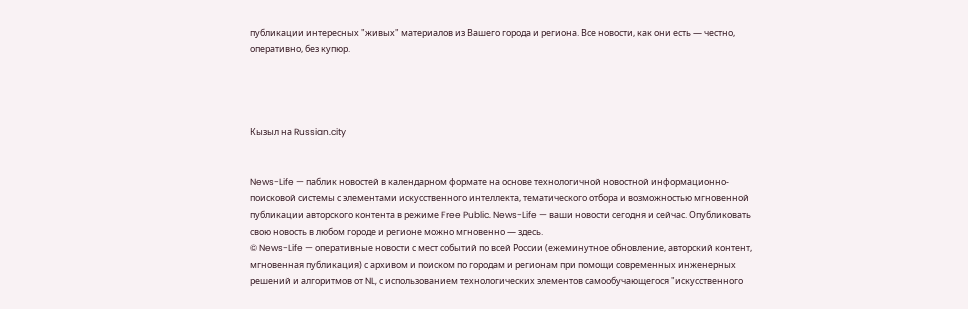публикации интересных "живых" материалов из Вашего города и региона. Все новости, как они есть — честно, оперативно, без купюр.




Кызыл на Russian.city


News-Life — паблик новостей в календарном формате на основе технологичной новостной информационно-поисковой системы с элементами искусственного интеллекта, тематического отбора и возможностью мгновенной публикации авторского контента в режиме Free Public. News-Life — ваши новости сегодня и сейчас. Опубликовать свою новость в любом городе и регионе можно мгновенно — здесь.
© News-Life — оперативные новости с мест событий по всей России (ежеминутное обновление, авторский контент, мгновенная публикация) с архивом и поиском по городам и регионам при помощи современных инженерных решений и алгоритмов от NL, с использованием технологических элементов самообучающегося "искусственного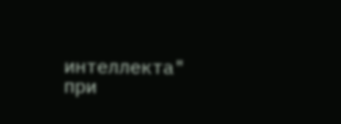интеллекта" при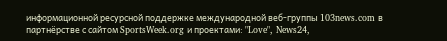информационной ресурсной поддержке международной веб-группы 103news.com в партнёрстве с сайтом SportsWeek.org и проектами: "Love", News24,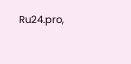Ru24.pro,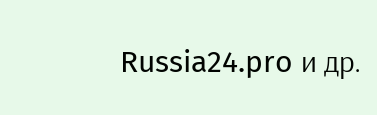Russia24.pro и др.